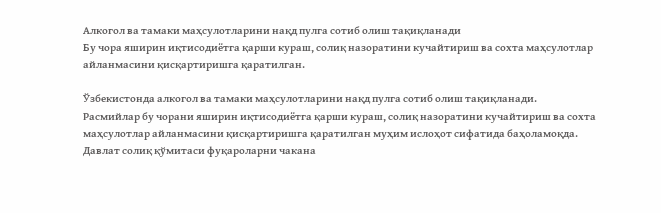Алкогол ва тамаки маҳсулотларини нақд пулга сотиб олиш тақиқланади
Бу чора яширин иқтисодиётга қарши кураш, солиқ назоратини кучайтириш ва сохта маҳсулотлар айланмасини қисқартиришга қаратилган.

Ўзбекистонда алкогол ва тамаки маҳсулотларини нақд пулга сотиб олиш тақиқланади.
Расмийлар бу чорани яширин иқтисодиётга қарши кураш, солиқ назоратини кучайтириш ва сохта маҳсулотлар айланмасини қисқартиришга қаратилган муҳим ислоҳот сифатида баҳоламоқда.
Давлат солиқ қўмитаси фуқароларни чакана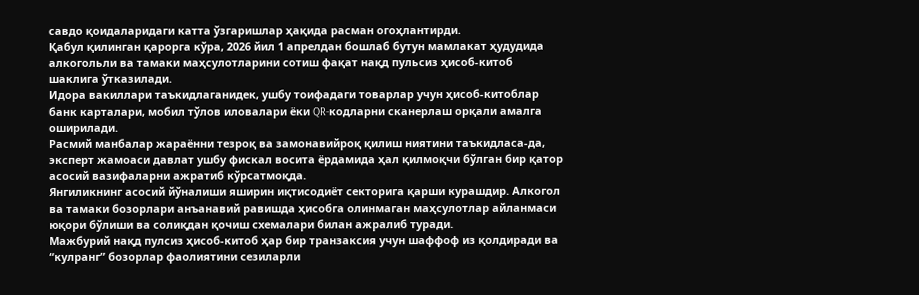савдо қоидаларидаги катта ўзгаришлар ҳақида расман огоҳлантирди.
Қабул қилинган қарорга кўра, 2026 йил 1 апрелдан бошлаб бутун мамлакат ҳудудида алкогольли ва тамаки маҳсулотларини сотиш фақат нақд пульсиз ҳисоб-китоб шаклига ўтказилади.
Идора вакиллари таъкидлаганидек, ушбу тоифадаги товарлар учун ҳисоб-китоблар банк карталари, мобил тўлов иловалари ёки QR-кодларни сканерлаш орқали амалга оширилади.
Расмий манбалар жараённи тезроқ ва замонавийроқ қилиш ниятини таъкидласа-да, эксперт жамоаси давлат ушбу фискал восита ёрдамида ҳал қилмоқчи бўлган бир қатор асосий вазифаларни ажратиб кўрсатмоқда.
Янгиликнинг асосий йўналиши яширин иқтисодиёт секторига қарши курашдир. Алкогол ва тамаки бозорлари анъанавий равишда ҳисобга олинмаган маҳсулотлар айланмаси юқори бўлиши ва солиқдан қочиш схемалари билан ажралиб туради.
Мажбурий нақд пулсиз ҳисоб-китоб ҳар бир транзаксия учун шаффоф из қолдиради ва “кулранг” бозорлар фаолиятини сезиларли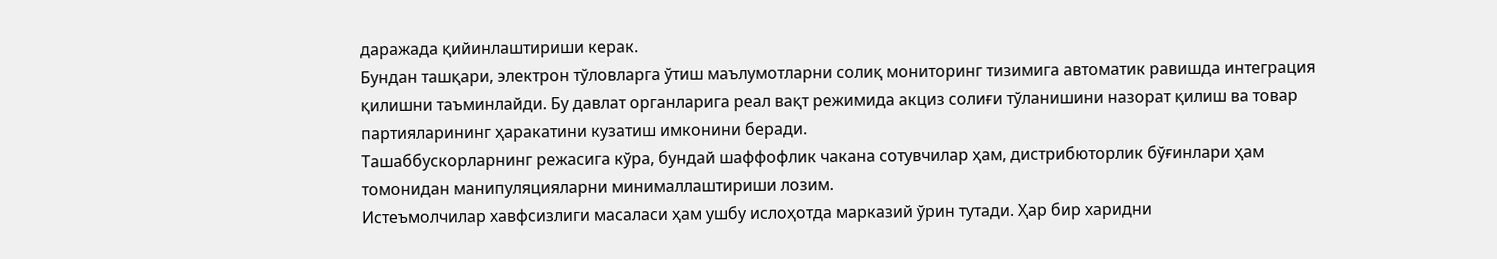даражада қийинлаштириши керак.
Бундан ташқари, электрон тўловларга ўтиш маълумотларни солиқ мониторинг тизимига автоматик равишда интеграция қилишни таъминлайди. Бу давлат органларига реал вақт режимида акциз солиғи тўланишини назорат қилиш ва товар партияларининг ҳаракатини кузатиш имконини беради.
Ташаббускорларнинг режасига кўра, бундай шаффофлик чакана сотувчилар ҳам, дистрибюторлик бўғинлари ҳам томонидан манипуляцияларни минималлаштириши лозим.
Истеъмолчилар хавфсизлиги масаласи ҳам ушбу ислоҳотда марказий ўрин тутади. Ҳар бир харидни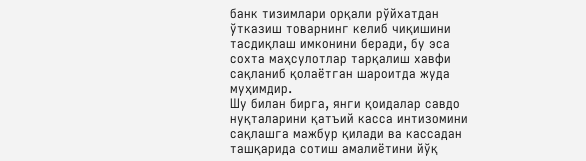банк тизимлари орқали рўйхатдан ўтказиш товарнинг келиб чиқишини тасдиқлаш имконини беради, бу эса сохта маҳсулотлар тарқалиш хавфи сақланиб қолаётган шароитда жуда муҳимдир.
Шу билан бирга, янги қоидалар савдо нуқталарини қатъий касса интизомини сақлашга мажбур қилади ва кассадан ташқарида сотиш амалиётини йўқ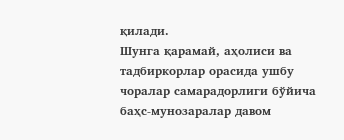қилади.
Шунга қарамай, аҳолиси ва тадбиркорлар орасида ушбу чоралар самарадорлиги бўйича баҳс-мунозаралар давом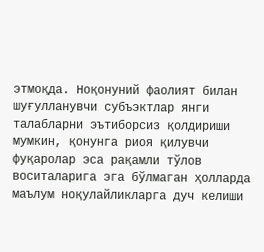этмоқда. Ноқонуний фаолият билан шуғулланувчи субъэктлар янги талабларни эътиборсиз қолдириши мумкин, қонунга риоя қилувчи фуқаролар эса рақамли тўлов воситаларига эга бўлмаган ҳолларда маълум ноқулайликларга дуч келиши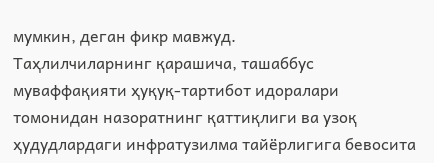мумкин, деган фикр мавжуд.
Таҳлилчиларнинг қарашича, ташаббус муваффақияти ҳуқуқ-тартибот идоралари томонидан назоратнинг қаттиқлиги ва узоқ ҳудудлардаги инфратузилма тайёрлигига бевосита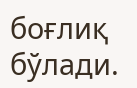боғлиқ бўлади.